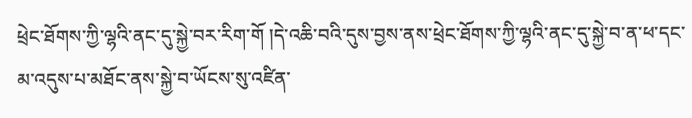ཕྲེང་ཐོགས་ཀྱི་ལྷའི་ནང་དུ་སྐྱེ་བར་རིག་གོ །དེ་འཆི་བའི་དུས་བྱས་ནས་ཕྲེང་ཐོགས་ཀྱི་ལྷའི་ནང་དུ་སྐྱེ་བ་ན་ཕ་དང་མ་འདུས་པ་མཐོང་ནས་སྐྱེ་བ་ཡོངས་སུ་འཛིན་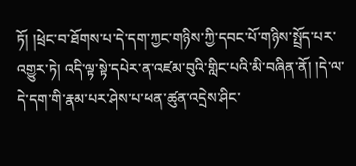ཏོ། །ཕྲེང་བ་ཐོགས་པ་དེ་དག་ཀྱང་གཉིས་ཀྱི་དབང་པོ་གཉིས་སྤྲོད་པར་འགྱུར་ཏེ། འདི་ལྟ་སྟེ་དཔེར་ན་འཛམ་བུའི་གླིང་པའི་མི་བཞིན་ནོ། །དེ་ལ་དེ་དག་གི་རྣམ་པར་ཤེས་པ་ཕན་ཚུན་འདྲེས་ཤིང་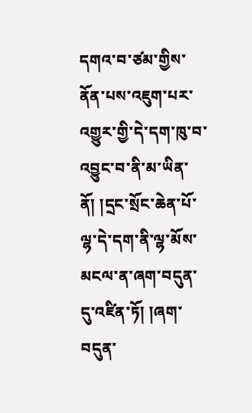དགའ་བ་ཙམ་གྱིས་ནོན་པས་འཇུག་པར་འགྱུར་གྱི་དེ་དག་ཁུ་བ་འབྱུང་བ་ནི་མ་ཡིན་ནོ། །དྲང་སྲོང་ཆེན་པོ་ལྷ་དེ་དག་ནི་ལྷ་མོས་མངལ་ན་ཞག་བདུན་དུ་འཛིན་ཏོ། །ཞག་བདུན་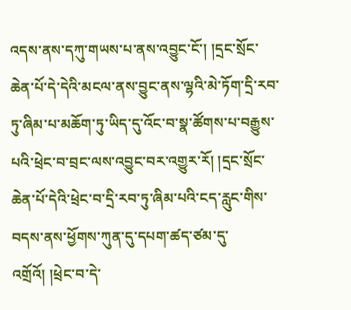འདས་ནས་དཀུ་གཡས་པ་ནས་འབྱུང་ངོ་། །དྲང་སྲོང་ཆེན་པོ་དེ་དེའི་མངལ་ནས་བྱུང་ནས་ལྷའི་མེ་ཏོག་དྲི་རབ་ཏུ་ཞིམ་པ་མཆོག་ཏུ་ཡིད་དུ་འོང་བ་སྣ་ཚོགས་པ་བརྒྱུས་པའི་ཕྲེང་བ་བྲང་ལས་འབྱུང་བར་འགྱུར་རོ། །དྲང་སྲོང་ཆེན་པོ་དེའི་ཕྲེང་བ་དྲི་རབ་ཏུ་ཞིམ་པའི་ངད་རླུང་གིས་བདས་ནས་ཕྱོགས་ཀུན་དུ་དཔག་ཚད་ཙམ་དུ་འགྲོའོ། །ཕྲེང་བ་དེ་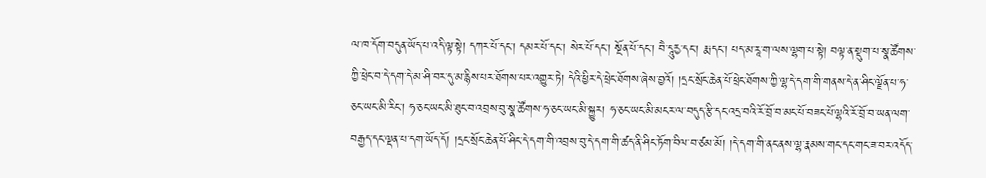ལ་ཁ་དོག་བདུན་ཡོད་པ་འདི་ལྟ་སྟེ། དཀར་པོ་དང་། དམར་པོ་དང་། སེར་པོ་དང་། སྔོན་པོ་དང་། བཻ་དཱུརྱ་དང་། རྨ་དང་། པད་མ་རཱ་ག་ལས་ལྷག་པ་སྟེ། བལྟ་ན་སྡུག་པ་སྣ་ཚོགས་ཀྱི་ཕྲེང་བ་དེ་དག་དེ་མ་ཤི་བར་དུ་མ་རྙིས་པར་ཐོགས་པར་འགྱུར་ཏེ། དེའི་ཕྱིར་དེ་ཕྲེང་ཐོགས་ཞེས་བྱའོ། །དྲང་སྲོང་ཆེན་པོ་ཕྲེང་ཐོགས་ཀྱི་ལྷ་དེ་དག་གི་གནས་དེ་ན་ཤིང་ལྗོན་པ་ཧ་ཅང་ཡང་མི་རིང་། ཧ་ཅང་ཡང་མི་ཐུང་བ་འབྲས་བུ་སྣ་ཚོགས་ཧ་ཅང་ཡང་མི་སྐྱུར། ཧ་ཅང་ཡང་མི་མངར་ལ་བདུད་རྩི་དང་འདྲ་བའི་རོ་བྲོ་བ་མང་པོ་བཟང་པོ་ལྷའི་རོ་བྲོ་བ་ཡན་ལག་བརྒྱད་དང་ལྡན་པ་དག་ཡོད་དོ། །དྲང་སྲོང་ཆེན་པོ་ཤིང་དེ་དག་གི་འབྲས་བུ་དེ་དག་གི་ཚད་ནི་ཤིང་ཏོག་བིལ་བ་ཙམ་མོ། །དེ་དག་གི་ནང་ནས་ལྷ་རྣམས་གང་དང་གང་ཟ་བར་འདོད་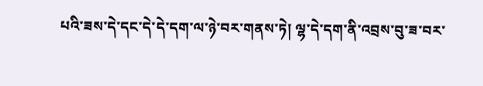པའི་ཟས་དེ་དང་དེ་དེ་དག་ལ་ཉེ་བར་གནས་ཏེ། ལྷ་དེ་དག་ནི་འབྲས་བུ་ཟ་བར་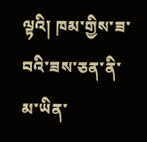ལྟའི། ཁམ་གྱིས་ཟ་བའི་ཟས་ཅན་ནི་མ་ཡིན་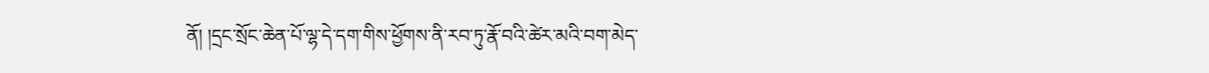ནོ། །དྲང་སྲོང་ཆེན་པོ་ལྷ་དེ་དག་གིས་ཕྱོགས་ནི་རབ་ཏུ་རྣོ་བའི་ཚེར་མའི་བག་མེད་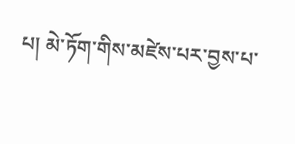པ། མེ་ཏོག་གིས་མཛེས་པར་བྱས་པ་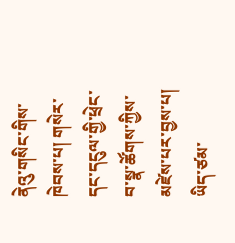ནེའུ་གསིང་གིས་ཁེབས་པ། གསེར་དང་དངུལ་གྱི་ཕྲེང་བ་སྣ་ཚོགས་ཀྱིས་མཛེས་པར་བྱས་པ། ཡིད་ཙམ་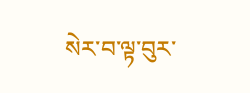སེར་བ་ལྟ་བུར་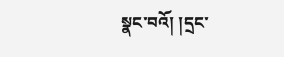སྣང་བའོ། །དྲང་